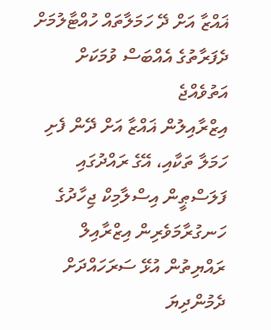ޣައްޒާ އަށް ދޭ ހަމަލާތައް ހުއްޓާލުމަށް ދެފަރާތުގެ އެއްބަސް ވުމަކަށް އަތުވެއްޖެ
އިޒްރާއިލުން ޣައްޒާ އަށް ދޭން ފެށި ހަމަލާ ތަކާއި، އޭގެ ރައްދުގައި ފަލަސްޠީން އިސްލާމިކް ޖިހާދުގެ ހަނގުރާމަވެރިން އިޒްރާއިލް ރައްޔިތުން އުޅޭ ސަރަހައްދަށް ދެމުންދިޔަ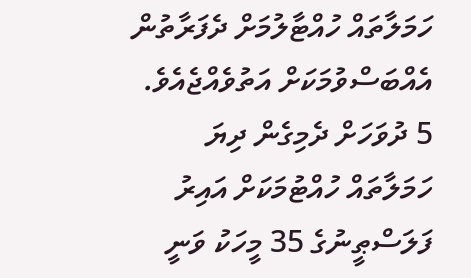ހަމަލާތައް ހުއްޓާލުމަށް ދެފަރާތުން އެއްބަސްވުމަކަށް އަތުވެއްޖެއެވެ.
5 ދުވަހަށް ދެމިގެން ދިޔަ ހަމަލާތައް ހުއްޓުމަކަށް އައިރު ފަލަސްޠީނުގެ 35 މީހަކު ވަނީ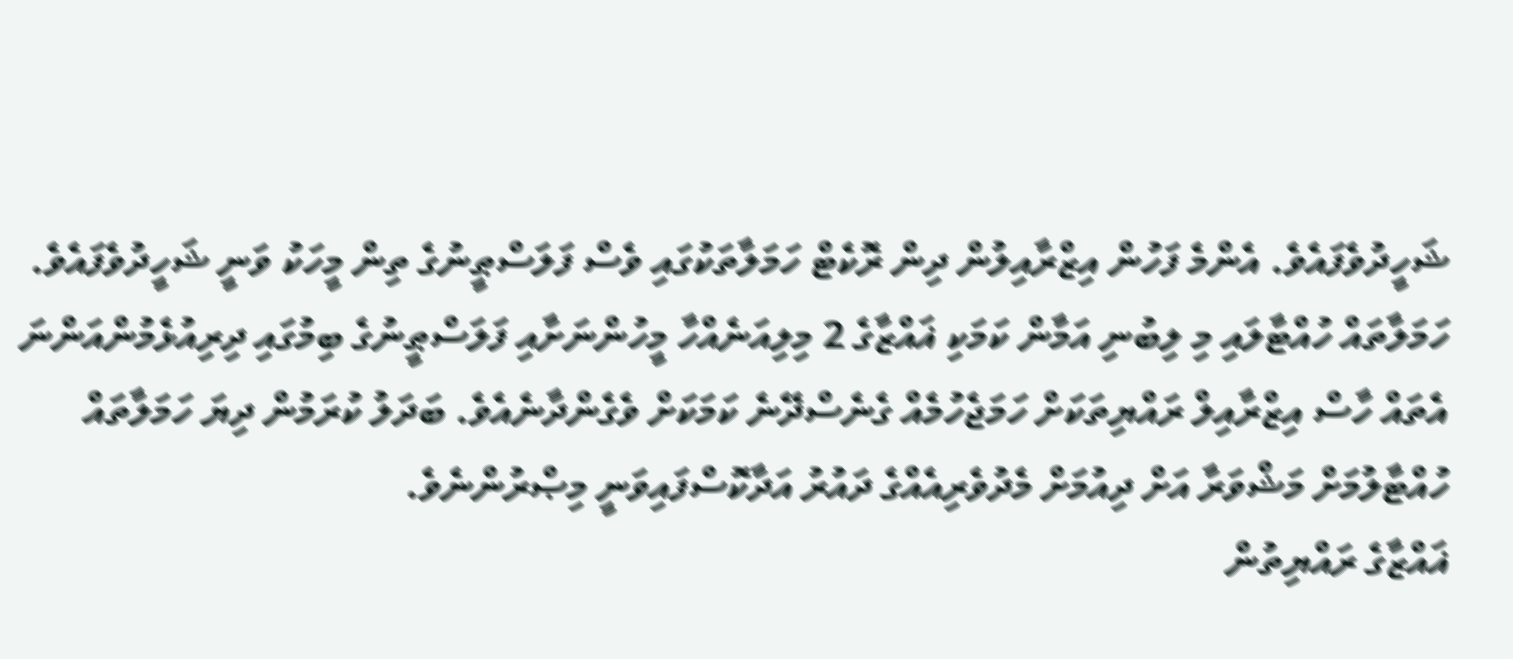ޝަހީދުވެފައެވެ. އެންމެ ފަހުން އިޒްރާއިލުން ދިން ރޮކެޓް ހަމަލާތަކުގައި ވެސް ފަލަސްޠީނުގެ ތިން މީހަކު ވަނީ ޝަހީދުވެފައެވެ.
ހަމަލާތައް ހުއްޓާލައި މި ލިބުނި އަމާން ކަމަކި ޣައްޒާގެ 2 މިލިއަނެއްހާ މީހުންނަށާއި ފަލަސްޠީނުގެ ބިމުގައި ދިރިއުޅެމުންއަންނަ އެތައް ހާސް އިޒްރާއިލް ރައްޔިތަކަށް ހަމަޖެހުމެއް ގެނެސްދޭނެ ކަމަކަށް ވެގެންދާނެއެވެ. ބަދަލު ކުރަމުން ދިޔަ ހަމަލާތައް ހުއްޓާލުމަށް މަޝްވަރާ އަށް ދިއުމަށް މެދުވެރިއެއްގެ ދައުރު އަދާކޮސްފައިވަނީ މިޞްރުންނެވެ.
ޣައްޒާގެ ރައްޔިތުން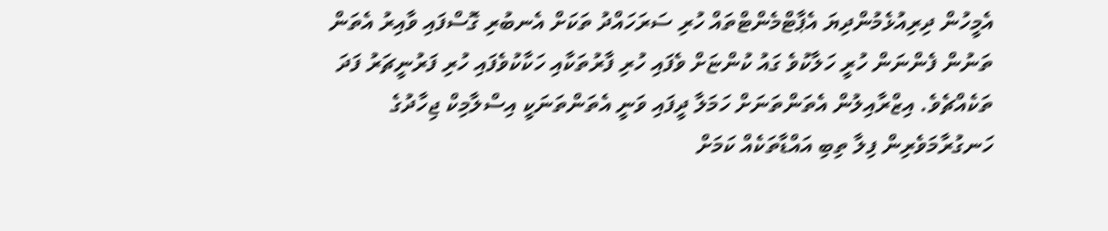އެމީހުން ދިރިއުޅެމުންދިޔަ އެޕާޓްމެންޓްތައް ހުރި ސަރަހައްދު ތަކަށް އެނބުރި ގޮސްފައި ވާއިރު އެތަން ތަނުން ފެންނަން ހުރީ ހަލާކުވެ ގައު ކުންޏަށް ވެފައި ހުރި ފާރުތަކާއި ހަކާކުވެފައި ހުރި ފަރުނީޗަރު ފަދަ ތަކެއްޗެވެ. އިޒްރާއިލުން އެތަންތަނަށް ހަމަލާ ދީފައި ވަނީ އެތަންތަނަކީ އިސްލާމިކް ޖިހާދުގެ ހަނގުރާމަވެރިން ފިލާ ތިބި އައްޑާތަކެއް ކަމަށް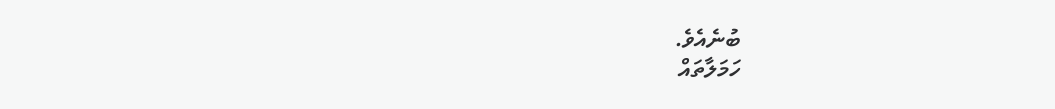ބުނެއެވެ.
ހަމަލާތައް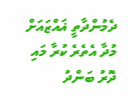ދެމުންދާތީ ޣައްޒައަށް މުދާ އެތެރެ ކުރާ މައި ދޮރު ބަންދު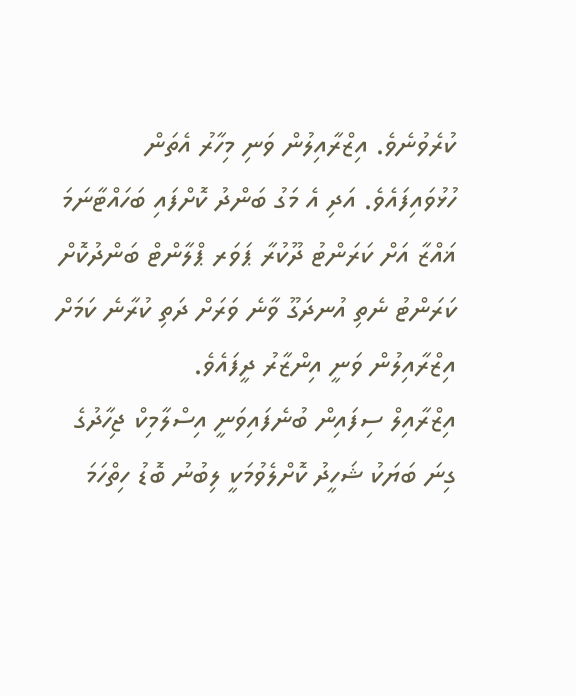ކުރެވުނެވެ. އިޒްރާއިލުން ވަނި މިހާރު އެތަން ހުޅުވައިފައެވެ. އަދި އެ މަގު ބަންދު ކޮށްފައި ބަހައްޓާނަމަ ޣައްޒާ އަށް ކަރަންޓު ދޫކުރާ ޕަވަރ ޕްލާންޓް ބަންދުކޮށް ކަރަންޓު ނެތި އުނދަގޫ ވާނެ ވަރަށް ދަތި ކުރާނެ ކަމަށް އިޒްރާއިލުން ވަނީ އިންޒާރު ދީފައެވެ.
އިޒްރާއިލް ސިފައިން ބުނެފައިވަނީ އިސްލާމިކް ޖިހާދުގެ ގިނަ ބަޔަކު ޝަހީދު ކޮށްލެވުމަކީ ލިބުނު ބޮޑު ހިތްހަމަ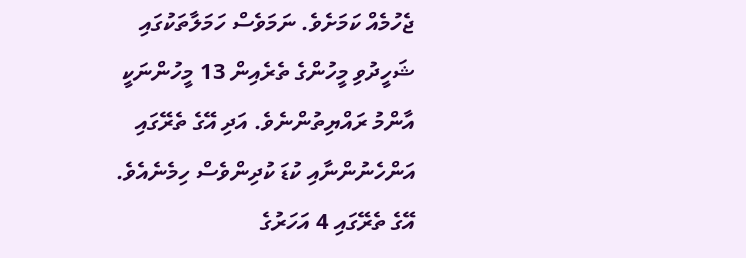ޖެހުމެއް ކަމަށެވެ. ނަމަވެސް ހަމަލާތަކުގައި ޝަހީދުވި މީހުންގެ ތެރެއިން 13 މީހުންނަކީ އާންމު ރައްޔިތުންނެވެ. އަދި އޭގެ ތެރޭގައި އަންހެނުންނާއި ކުޑަ ކުދިންވެސް ހިމެނެއެވެ. އޭގެ ތެރޭގައި 4 އަހަރުގެ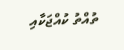ތުއްތު ކުއްޖަކާއި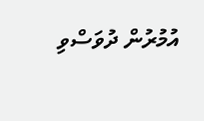އުމުރުން ދުވަސްވި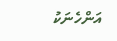އަންހެނަކު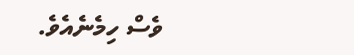ވެސް ހިމެނެއެވެ.